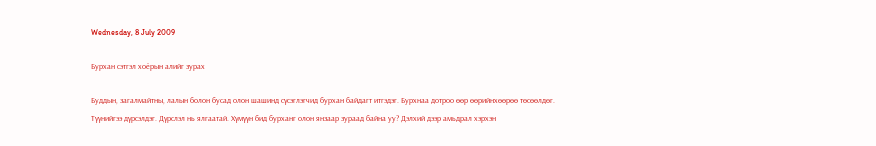Wednesday, 8 July 2009

Бурхан сэтгэл хоёрын алийг зурах

Буддын, загалмайтны, лалын болон бусад олон шашинд сүсэглэгчид бурхан байдагт итгэдэг. Бурхнаа дотроо өөр өөрийнхөөрөө төсөөлдөг. Түүнийгээ дүрсэлдэг. Дүрслэл нь ялгаатай. Хүмүүн бид бурханг олон янзаар зураад байна уу? Дэлхий дээр амьдрал хэрхэн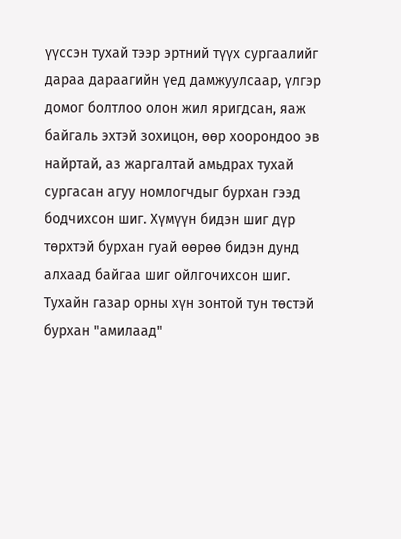үүссэн тухай тээр эртний түүх сургаалийг дараа дараагийн үед дамжуулсаар, үлгэр домог болтлоо олон жил яригдсан, яаж байгаль эхтэй зохицон, өөр хоорондоо эв найртай, аз жаргалтай амьдрах тухай сургасан агуу номлогчдыг бурхан гээд бодчихсон шиг. Хүмүүн бидэн шиг дүр төрхтэй бурхан гуай өөрөө бидэн дунд алхаад байгаа шиг ойлгочихсон шиг. Тухайн газар орны хүн зонтой тун төстэй бурхан "амилаад"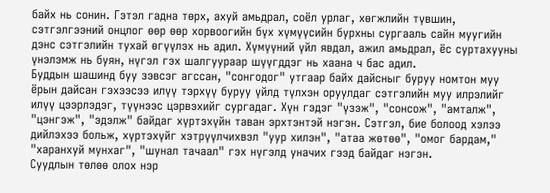байх нь сонин. Гэтэл гадна төрх, ахуй амьдрал, соёл урлаг, хөгжлийн түвшин, сэтгэлгээний онцлог өөр өөр хорвоогийн бүх хүмүүсийн бурхны сургааль сайн муугийн дэнс сэтгэлийн тухай өгүүлэх нь адил. Хүмүүний үйл явдал, ажил амьдрал, ёс суртахууны үнэлэмж нь буян, нүгэл гэх шалгуураар шүүгддэг нь хаана ч бас адил.
Буддын шашинд буу зэвсэг агссан, "сонгодог" утгаар байх дайсныг буруу номтон муу ёрын дайсан гэхээсээ илүү тэрхүү буруу үйлд түлхэн оруулдаг сэтгэлийн муу илрэлийг илүү цээрлэдэг, түүнээс цэрвэхийг сургадаг. Хүн гэдэг "үзэж", "сонсож", "амталж", "цэнгэж", "эдэлж" байдаг хүртэхүйн таван эрхтэнтэй нэгэн. Сэтгэл, бие болоод хэлээ дийлэхээ больж, хүртэхүйг хэтрүүлчихвэл "уур хилэн", "атаа жөтөө", "омог бардам," "харанхуй мунхаг", "шунал тачаал" гэх нүгэлд уначих гээд байдаг нэгэн.
Суудлын төлөө олох нэр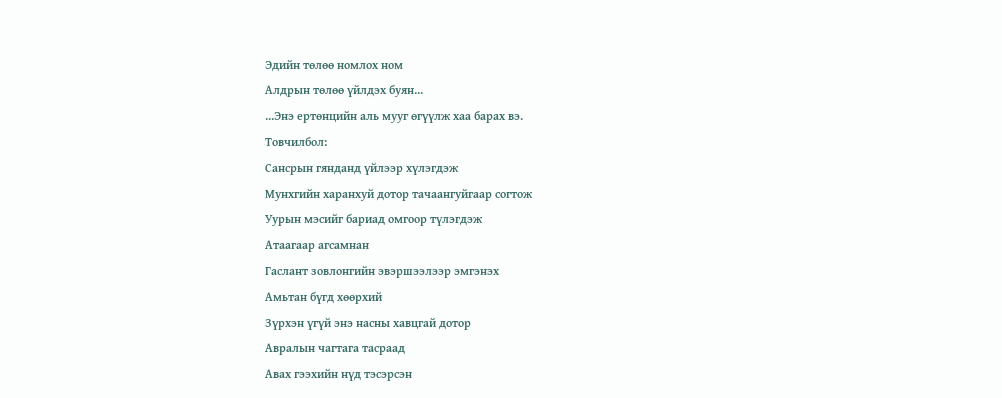Эдийн төлөө номлох ном
Алдрын төлөө үйлдэх буян...
...Энэ ертөнцийн аль мууг өгүүлж хаа барах вэ.
Товчилбол:
Сансрын гянданд үйлээр хүлэгдэж
Мунхгийн харанхуй дотор тачаангуйгаар согтож
Уурын мэсийг бариад омгоор түлэгдэж
Атаагаар агсамнан
Гаслант зовлонгийн эвэршээлээр эмгэнэх
Амьтан бүгд хөөрхий
Зүрхэн үгүй энэ насны хавцгай дотор
Авралын чагтага тасраад
Авах гээхийн нүд тэсэрсэн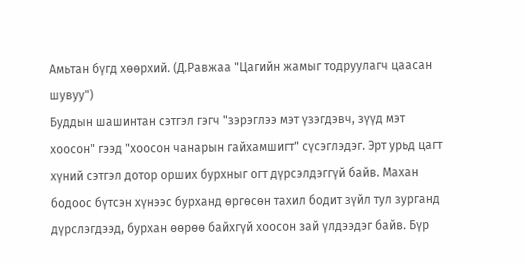Амьтан бүгд хөөрхий. (Д.Равжаа "Цагийн жамыг тодруулагч цаасан шувуу")
Буддын шашинтан сэтгэл гэгч "зэрэглээ мэт үзэгдэвч, зүүд мэт хоосон" гээд "хоосон чанарын гайхамшигт" сүсэглэдэг. Эрт урьд цагт хүний сэтгэл дотор орших бурхныг огт дүрсэлдэггүй байв. Махан бодоос бүтсэн хүнээс бурханд өргөсөн тахил бодит зүйл тул зурганд дүрслэгдээд, бурхан өөрөө байхгүй хоосон зай үлдээдэг байв. Бүр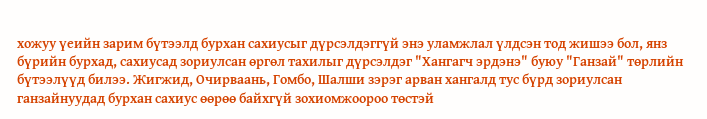хожуу үеийн зарим бүтээлд бурхан сахиусыг дүрсэлдэггүй энэ уламжлал үлдсэн тод жишээ бол, янз бүрийн бурхад, сахиусад зориулсан өргөл тахилыг дүрсэлдэг "Хангагч эрдэнэ" буюу "Ганзай" төрлийн бүтээлүүд билээ. Жигжид, Очирваань, Гомбо, Шалши зэрэг арван хангалд тус бүрд зориулсан ганзайнуудад бурхан сахиус өөрөө байхгүй зохиомжоороо төстэй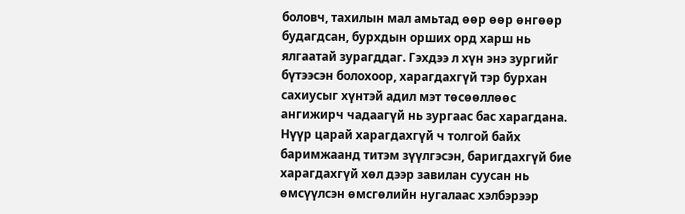боловч, тахилын мал амьтад өөр өөр өнгөөр будагдсан, бурхдын орших орд харш нь ялгаатай зурагддаг. Гэхдээ л хүн энэ зургийг бүтээсэн болохоор, харагдахгүй тэр бурхан сахиусыг хүнтэй адил мэт төсөөллөөс ангижирч чадаагүй нь зургаас бас харагдана. Нүүр царай харагдахгүй ч толгой байх баримжаанд титэм зүүлгэсэн, баригдахгүй бие харагдахгүй хөл дээр завилан суусан нь өмсүүлсэн өмсгөлийн нугалаас хэлбэрээр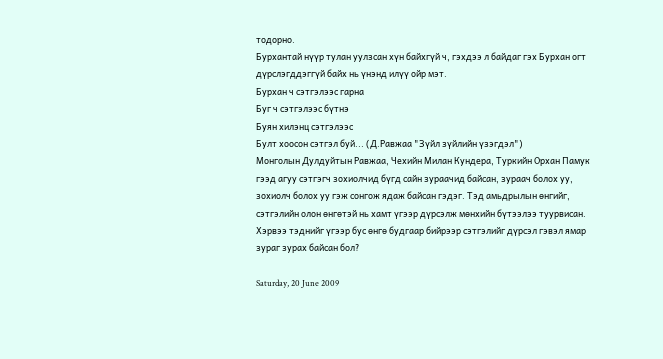тодорно.
Бурхантай нүүр тулан уулзсан хүн байхгүй ч, гэхдээ л байдаг гэх Бурхан огт дүрслэгддэггүй байх нь үнэнд илүү ойр мэт.
Бурхан ч сэтгэлээс гарна
Буг ч сэтгэлээс бүтнэ
Буян хилэнц сэтгэлээс
Булт хоосон сэтгэл буй... (Д.Равжаа "Зүйл зүйлийн үзэгдэл")
Монголын Дулдуйтын Равжаа, Чехийн Милан Кундера, Туркийн Орхан Памук гээд агуу сэтгэгч зохиолчид бүгд сайн зураачид байсан, зураач болох уу, зохиолч болох уу гэж сонгож ядаж байсан гэдэг. Тэд амьдрылын өнгийг, сэтгэлийн олон өнгөтэй нь хамт үгээр дүрсэлж мөнхийн бүтээлээ туурвисан. Хэрвээ тэднийг үгээр бус өнгө будгаар бийрээр сэтгэлийг дүрсэл гэвэл ямар зураг зурах байсан бол?

Saturday, 20 June 2009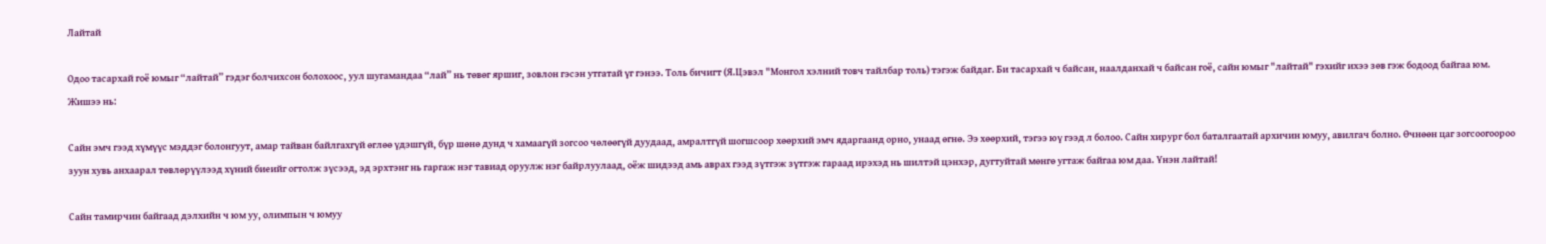Лайтай

Одоо тасархай гоё юмыг “лайтай” гэдэг болчихсон болохоос, уул шугамандаа “лай” нь төвөг яршиг, зовлон гэсэн утгатай үг гэнээ. Толь бичигт (Я.Цэвэл "Монгол хэлний товч тайлбар толь) тэгэж байдаг. Би тасархай ч байсан, наалданхай ч байсан гоё, сайн юмыг "лайтай" гэхийг ихээ зөв гэж бодоод байгаа юм. Жишээ нь:

Сайн эмч гээд хүмүүс мэддэг болонгуут, амар тайван байлгахгүй өглөө үдэшгүй, бүр шөнө дунд ч хамаагүй зогсоо чөлөөгүй дуудаад, амралтгүй шогшсоор хөөрхий эмч ядаргаанд орно, унаад өгнө. Ээ хөөрхий, тэгээ юү гээд л болоо. Сайн хирург бол баталгаатай архичин юмуу, авилгач болно. Өчнөөн цаг зогсоогоороо зуун хувь анхаарал төвлөрүүлээд хүний биеийг огтолж зүсээд, эд эрхтэнг нь гаргаж нэг тавиад оруулж нэг байрлуулаад, оёж шидээд амь аврах гээд зүтгэж зүтгэж гараад ирэхэд нь шилтэй цэнхэр, дугтуйтай мөнгө угтаж байгаа юм даа. Үнэн лайтай!

Сайн тамирчин байгаад дэлхийн ч юм уу, олимпын ч юмуу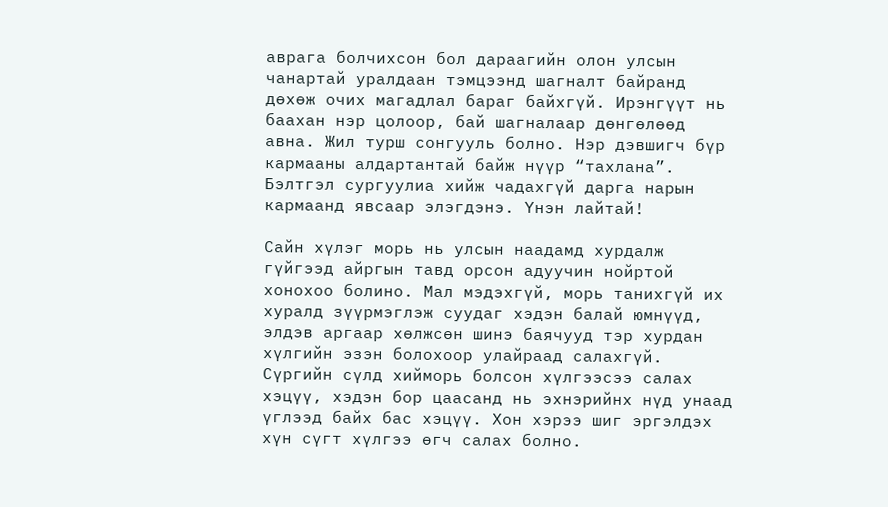аврага болчихсон бол дараагийн олон улсын чанартай уралдаан тэмцээнд шагналт байранд дөхөж очих магадлал бараг байхгүй. Ирэнгүүт нь баахан нэр цолоор, бай шагналаар дөнгөлөөд авна. Жил турш сонгууль болно. Нэр дэвшигч бүр кармааны алдартантай байж нүүр “тахлана”. Бэлтгэл сургуулиа хийж чадахгүй дарга нарын кармаанд явсаар элэгдэнэ. Үнэн лайтай!

Сайн хүлэг морь нь улсын наадамд хурдалж гүйгээд айргын тавд орсон адуучин нойртой хонохоо болино. Мал мэдэхгүй, морь танихгүй их хуралд зүүрмэглэж суудаг хэдэн балай юмнүүд, элдэв аргаар хөлжсөн шинэ баячууд тэр хурдан хүлгийн эзэн болохоор улайраад салахгүй. Сүргийн сүлд хийморь болсон хүлгээсээ салах хэцүү, хэдэн бор цаасанд нь эхнэрийнх нүд унаад үглээд байх бас хэцүү. Хон хэрээ шиг эргэлдэх хүн сүгт хүлгээ өгч салах болно.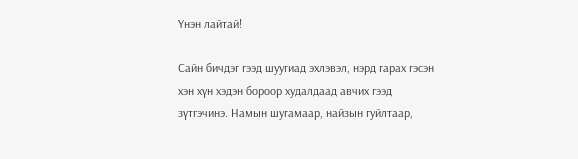Үнэн лайтай!

Сайн бичдэг гээд шуугиад эхлэвэл, нэрд гарах гэсэн хэн хүн хэдэн бороор худалдаад авчих гээд зүтгэчинэ. Намын шугамаар, найзын гуйлтаар,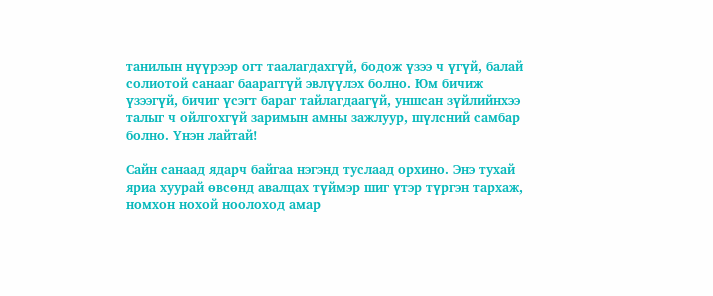танилын нүүрээр огт таалагдахгүй, бодож үзээ ч үгүй, балай солиотой санааг баараггүй эвлүүлэх болно. Юм бичиж үзээгүй, бичиг үсэгт бараг тайлагдаагүй, уншсан зүйлийнхээ талыг ч ойлгохгүй заримын амны зажлуур, шүлсний самбар болно. Үнэн лайтай!

Сайн санаад ядарч байгаа нэгэнд туслаад орхино. Энэ тухай яриа хуурай өвсөнд авалцах түймэр шиг үтэр түргэн тархаж, номхон нохой ноолоход амар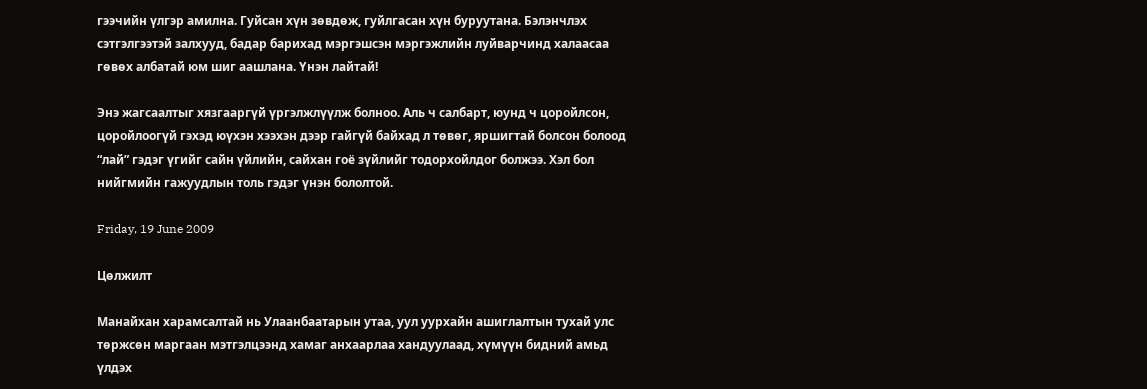гээчийн үлгэр амилна. Гуйсан хүн зөвдөж, гуйлгасан хүн буруутана. Бэлэнчлэх сэтгэлгээтэй залхууд, бадар барихад мэргэшсэн мэргэжлийн луйварчинд халаасаа гөвөх албатай юм шиг аашлана. Үнэн лайтай!

Энэ жагсаалтыг хязгааргүй үргэлжлүүлж болноо. Аль ч салбарт, юунд ч цоройлсон, цоройлоогүй гэхэд юүхэн хээхэн дээр гайгүй байхад л төвөг, яршигтай болсон болоод “лай” гэдэг үгийг сайн үйлийн, сайхан гоё зүйлийг тодорхойлдог болжээ. Хэл бол нийгмийн гажуудлын толь гэдэг үнэн бололтой.

Friday, 19 June 2009

Цөлжилт

Манайхан харамсалтай нь Улаанбаатарын утаа, уул уурхайн ашиглалтын тухай улс төржсөн маргаан мэтгэлцээнд хамаг анхаарлаа хандуулаад, хүмүүн бидний амьд үлдэх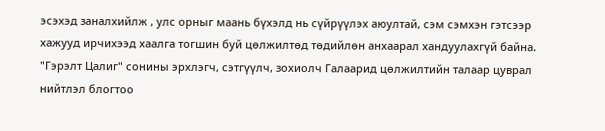эсэхэд заналхийлж , улс орныг маань бүхэлд нь сүйрүүлэх аюултай, сэм сэмхэн гэтсээр хажууд ирчихээд хаалга тогшин буй цөлжилтөд төдийлөн анхаарал хандуулахгүй байна. "Гэрэлт Цалиг" сонины эрхлэгч, сэтгүүлч, зохиолч Галаарид цөлжилтийн талаар цуврал нийтлэл блогтоо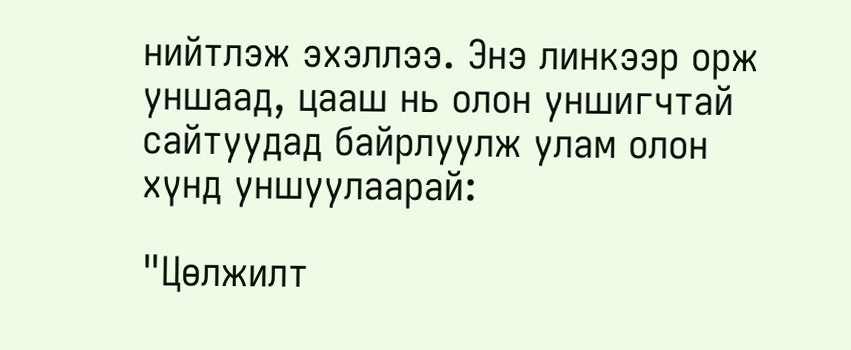нийтлэж эхэллээ. Энэ линкээр орж уншаад, цааш нь олон уншигчтай сайтуудад байрлуулж улам олон хүнд уншуулаарай:

"Цөлжилт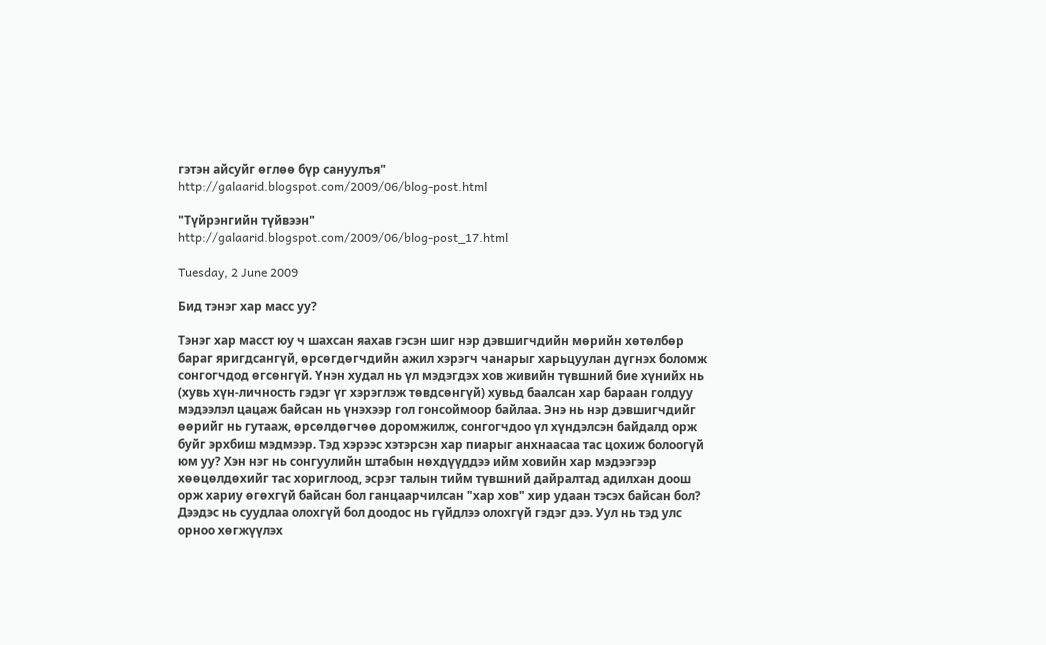гэтэн айсуйг өглөө бүр сануулъя"
http://galaarid.blogspot.com/2009/06/blog-post.html

"Түйрэнгийн түйвээн"
http://galaarid.blogspot.com/2009/06/blog-post_17.html

Tuesday, 2 June 2009

Бид тэнэг хар масс уу?

Тэнэг хар масст юу ч шахсан яахав гэсэн шиг нэр дэвшигчдийн мөрийн хөтөлбөр бараг яригдсангүй, өрсөгдөгчдийн ажил хэрэгч чанарыг харьцуулан дүгнэх боломж сонгогчдод өгсөнгүй. Үнэн худал нь үл мэдэгдэх хов живийн түвшний бие хүнийх нь (хувь хүн-личность гэдэг үг хэрэглэж төвдсөнгүй) хувьд баалсан хар бараан голдуу мэдээлэл цацаж байсан нь үнэхээр гол гонсоймоор байлаа. Энэ нь нэр дэвшигчдийг өөрийг нь гутааж, өрсөлдөгчөө доромжилж, сонгогчдоо үл хүндэлсэн байдалд орж буйг эрхбиш мэдмээр. Тэд хэрээс хэтэрсэн хар пиарыг анхнаасаа тас цохиж болоогүй юм уу? Хэн нэг нь сонгуулийн штабын нөхдүүддээ ийм ховийн хар мэдээгээр хөөцөлдөхийг тас хориглоод, эсрэг талын тийм түвшний дайралтад адилхан доош орж хариу өгөхгүй байсан бол ганцаарчилсан "хар хов" хир удаан тэсэх байсан бол? Дээдэс нь суудлаа олохгүй бол доодос нь гүйдлээ олохгүй гэдэг дээ. Уул нь тэд улс орноо хөгжүүлэх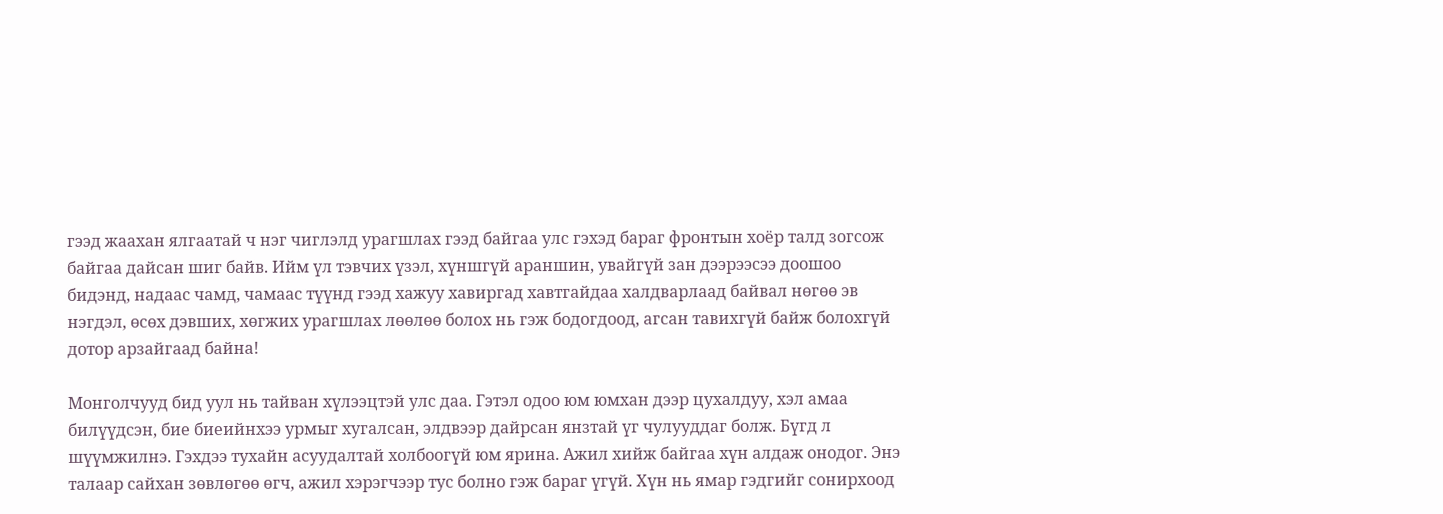гээд жаахан ялгаатай ч нэг чиглэлд урагшлах гээд байгаа улс гэхэд бараг фронтын хоёр талд зогсож байгаа дайсан шиг байв. Ийм үл тэвчих үзэл, хүншгүй араншин, увайгүй зан дээрээсээ доошоо бидэнд, надаас чамд, чамаас түүнд гээд хажуу хавиргад хавтгайдаа халдварлаад байвал нөгөө эв нэгдэл, өсөх дэвших, хөгжих урагшлах лөөлөө болох нь гэж бодогдоод, агсан тавихгүй байж болохгүй дотор арзайгаад байна!

Монголчууд бид уул нь тайван хүлээцтэй улс даа. Гэтэл одоо юм юмхан дээр цухалдуу, хэл амаа билүүдсэн, бие биеийнхээ урмыг хугалсан, элдвээр дайрсан янзтай үг чулууддаг болж. Бүгд л шүүмжилнэ. Гэхдээ тухайн асуудалтай холбоогүй юм ярина. Ажил хийж байгаа хүн алдаж онодог. Энэ талаар сайхан зөвлөгөө өгч, ажил хэрэгчээр тус болно гэж бараг үгүй. Хүн нь ямар гэдгийг сонирхоод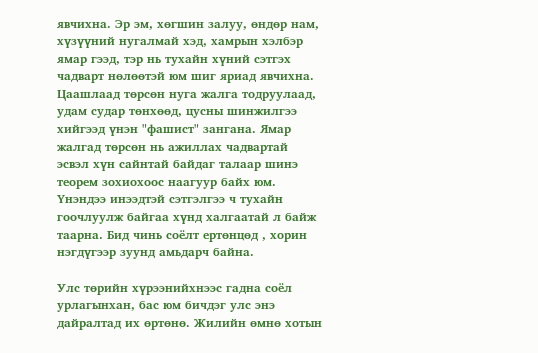явчихна. Эр эм, хөгшин залуу, өндөр нам, хүзүүний нугалмай хэд, хамрын хэлбэр ямар гээд, тэр нь тухайн хүний сэтгэх чадварт нөлөөтэй юм шиг яриад явчихна. Цаашлаад төрсөн нуга жалга тодруулаад, удам судар төнхөөд, цусны шинжилгээ хийгээд үнэн "фашист" зангана. Ямар жалгад төрсөн нь ажиллах чадвартай эсвэл хүн сайнтай байдаг талаар шинэ теорем зохиохоос наагуур байх юм. Үнэндээ инээдтэй сэтгэлгээ ч тухайн гоочлуулж байгаа хүнд халгаатай л байж таарна. Бид чинь соёлт ертөнцөд , хорин нэгдүгээр зуунд амьдарч байна.

Улс төрийн хүрээнийхнээс гадна соёл урлагынхан, бас юм бичдэг улс энэ дайралтад их өртөнө. Жилийн өмнө хотын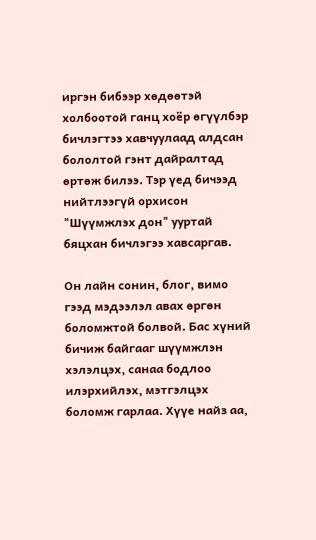иргэн бибээр хөдөөтэй холбоотой ганц хоёр өгүүлбэр бичлэгтээ хавчуулаад алдсан бололтой гэнт дайралтад өртөж билээ. Тэр үед бичээд нийтлээгүй орхисон "Шүүмжлэх дон" ууртай бяцхан бичлэгээ хавсаргав.

Он лайн сонин, блог, вимо гээд мэдээлэл авах өргөн боломжтой болвой. Бас хүний бичиж байгааг шүүмжлэн хэлэлцэх, санаа бодлоо илэрхийлэх, мэтгэлцэх боломж гарлаа. Хүүе найз аа,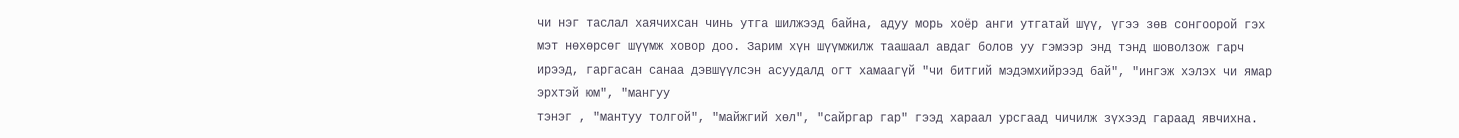чи нэг таслал хаячихсан чинь утга шилжээд байна, адуу морь хоёр анги утгатай шүү, үгээ зөв сонгоорой гэх мэт нөхөрсөг шүүмж ховор доо. Зарим хүн шүүмжилж таашаал авдаг болов уу гэмээр энд тэнд шоволзож гарч ирээд, гаргасан санаа дэвшүүлсэн асуудалд огт хамаагүй "чи битгий мэдэмхийрээд бай", "ингэж хэлэх чи ямар эрхтэй юм", "мангуу
тэнэг , "мантуу толгой", "майжгий хөл", "сайргар гар" гээд хараал урсгаад чичилж зүхээд гараад явчихна.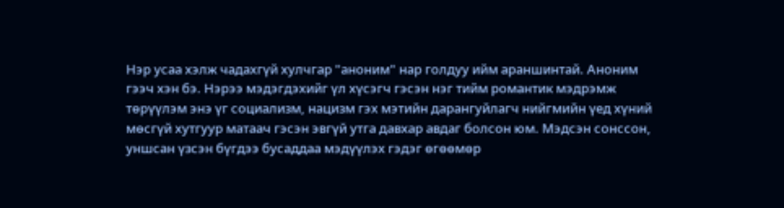Нэр усаа хэлж чадахгүй хулчгар "аноним" нар голдуу ийм араншинтай. Аноним гээч хэн бэ. Нэрээ мэдэгдэхийг үл хүсэгч гэсэн нэг тийм романтик мэдрэмж төрүүлэм энэ үг социализм, нацизм гэх мэтийн дарангуйлагч нийгмийн үед хүний мөсгүй хутгуур матаач гэсэн эвгүй утга давхар авдаг болсон юм. Мэдсэн сонссон, уншсан үзсэн бүгдээ бусаддаа мэдүүлэх гэдэг өгөөмөр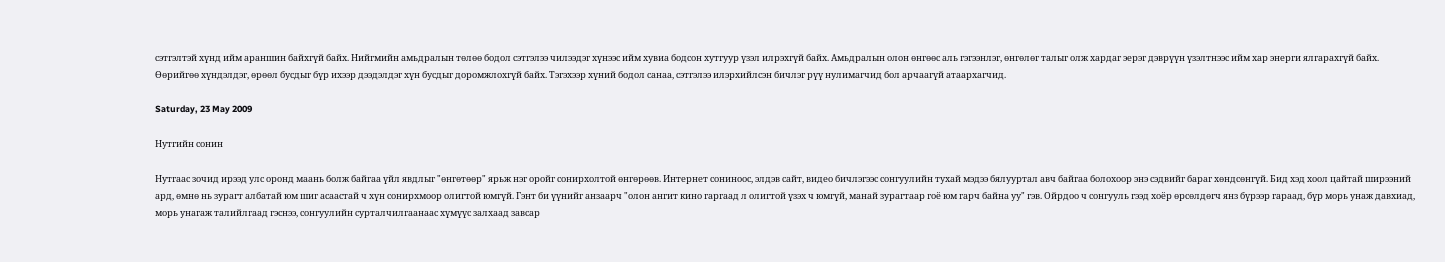сэтгэлтэй хүнд ийм араншин байхгүй байх. Нийгмийн амьдралын төлөө бодол сэтгэлээ чилээдэг хүнээс ийм хувиа бодсон хутгуур үзэл илрэхгүй байх. Амьдралын олон өнгөөс аль гэгээнлэг, өнгөлөг талыг олж хардаг эерэг дэврүүн үзэлтнээс ийм хар энерги ялгарахгүй байх. Өөрийгөө хүндэлдэг, өрөөл бусдыг бүр ихээр дээдэлдэг хүн бусдыг доромжлохгүй байх. Тэгэхээр хүний бодол санаа, сэтгэлээ илэрхийлсэн бичлэг рүү нулимагчид бол арчаагүй атаархагчид.

Saturday, 23 May 2009

Нутгийн сонин

Нутгаас зочид ирээд улс оронд маань болж байгаа үйл явдлыг "өнгөтөөр" ярьж нэг оройг сонирхолтой өнгөрөөв. Интернет сониноос, элдэв сайт, видео бичлэгээс сонгуулийн тухай мэдээ бялууртал авч байгаа болохоор энэ сэдвийг бараг хөндсөнгүй. Бид хэд хоол цайтай ширээний ард, өмнө нь зурагт албатай юм шиг асаастай ч хүн сонирхмоор олигтой юмгүй. Гэнт би үүнийг анзаарч "олон ангит кино гаргаад л олигтой үзэх ч юмгүй, манай зурагтаар гоё юм гарч байна уу" гэв. Ойрдоо ч сонгууль гээд хоёр өрсөлдөгч янз бүрээр гараад, бүр морь унаж давхиад, морь унагаж талийлгаад гэснээ, сонгуулийн сурталчилгаанаас хүмүүс залхаад завсар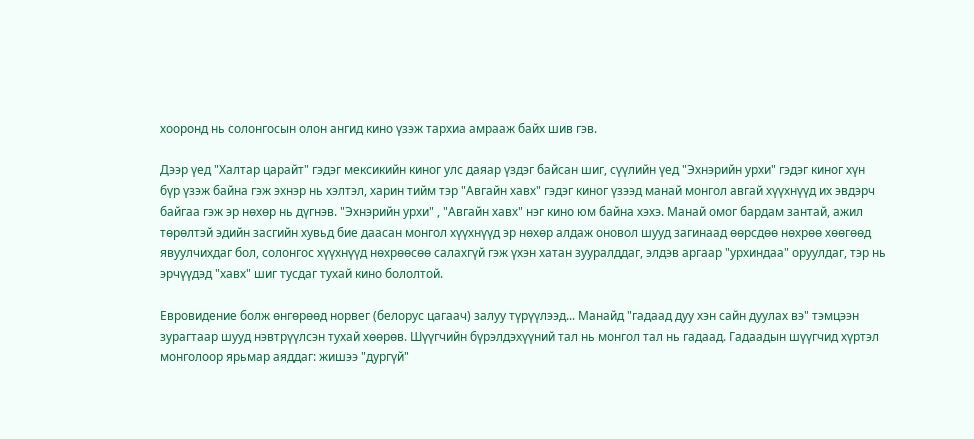хооронд нь солонгосын олон ангид кино үзэж тархиа амрааж байх шив гэв.

Дээр үед "Халтар царайт" гэдэг мексикийн киног улс даяар үздэг байсан шиг, сүүлийн үед "Эхнэрийн урхи" гэдэг киног хүн бүр үзэж байна гэж эхнэр нь хэлтэл, харин тийм тэр "Авгайн хавх" гэдэг киног үзээд манай монгол авгай хүүхнүүд их эвдэрч байгаа гэж эр нөхөр нь дүгнэв. "Эхнэрийн урхи" , "Авгайн хавх" нэг кино юм байна хэхэ. Манай омог бардам зантай, ажил төрөлтэй эдийн засгийн хувьд бие даасан монгол хүүхнүүд эр нөхөр алдаж оновол шууд загинаад өөрсдөө нөхрөө хөөгөөд явуулчихдаг бол, солонгос хүүхнүүд нөхрөөсөө салахгүй гэж үхэн хатан зууралддаг, элдэв аргаар "урхиндаа" оруулдаг, тэр нь эрчүүдэд "хавх" шиг тусдаг тухай кино бололтой.

Евровидение болж өнгөрөөд норвег (белорус цагаач) залуу түрүүлээд... Манайд "гадаад дуу хэн сайн дуулах вэ" тэмцээн зурагтаар шууд нэвтрүүлсэн тухай хөөрөв. Шүүгчийн бүрэлдэхүүний тал нь монгол тал нь гадаад. Гадаадын шүүгчид хүртэл монголоор ярьмар аяддаг: жишээ "дургүй"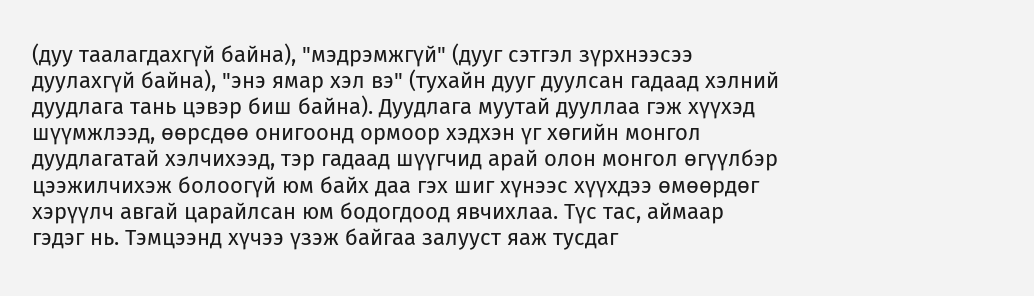(дуу таалагдахгүй байна), "мэдрэмжгүй" (дууг сэтгэл зүрхнээсээ дуулахгүй байна), "энэ ямар хэл вэ" (тухайн дууг дуулсан гадаад хэлний дуудлага тань цэвэр биш байна). Дуудлага муутай дууллаа гэж хүүхэд шүүмжлээд, өөрсдөө онигоонд ормоор хэдхэн үг хөгийн монгол дуудлагатай хэлчихээд, тэр гадаад шүүгчид арай олон монгол өгүүлбэр цээжилчихэж болоогүй юм байх даа гэх шиг хүнээс хүүхдээ өмөөрдөг хэрүүлч авгай царайлсан юм бодогдоод явчихлаа. Түс тас, аймаар гэдэг нь. Тэмцээнд хүчээ үзэж байгаа залууст яаж тусдаг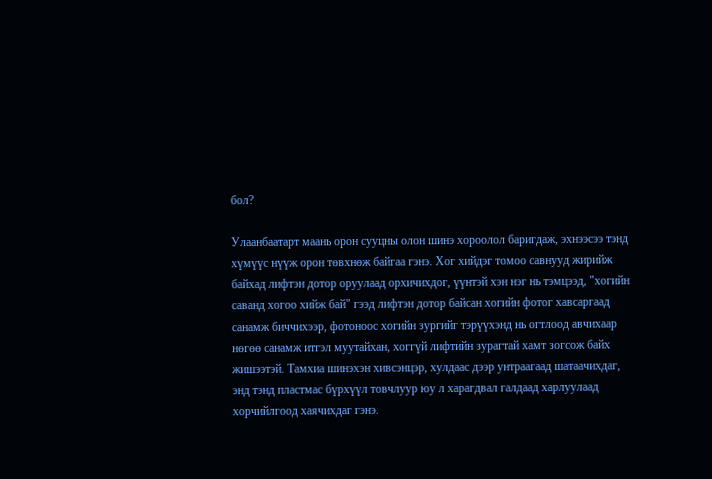бол?

Улаанбаатарт маань орон сууцны олон шинэ хороолол баригдаж, эхнээсээ тэнд хүмүүс нүүж орон төвхнөж байгаа гэнэ. Хог хийдэг томоо савнууд жирийж байхад лифтэн дотор оруулаад орхичихдог, үүнтэй хэн нэг нь тэмцээд, "хогийн саванд хогоо хийж бай" гээд лифтэн дотор байсан хогийн фотог хавсаргаад санамж биччихээр, фотоноос хогийн зургийг тэрүүхэнд нь огтлоод авчихаар нөгөө санамж итгэл муутайхан, хоггүй лифтийн зурагтай хамт зогсож байх жишээтэй. Тамхиа шинэхэн хивсэнцэр, хулдаас дээр унтраагаад шатаачихдаг, энд тэнд пластмас бүрхүүл товчлуур юу л харагдвал галдаад харлуулаад хорчийлгоод хаячихдаг гэнэ.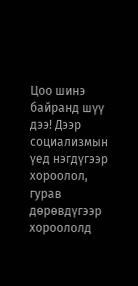Цоо шинэ байранд шүү дээ! Дээр социализмын үед нэгдүгээр хороолол, гурав дөрөвдүгээр хороололд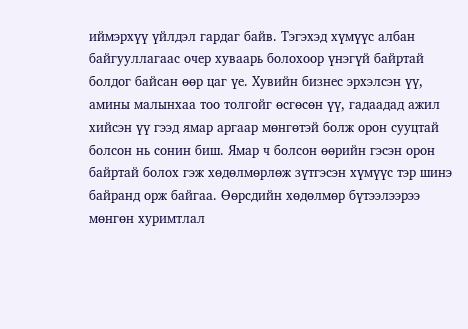иймэрхүү үйлдэл гардаг байв. Тэгэхэд хүмүүс албан байгууллагаас очер хуваарь болохоор үнэгүй байртай болдог байсан өөр цаг үе. Хувийн бизнес эрхэлсэн үү, амины малынхаа тоо толгойг өсгөсөн үү, гадаадад ажил хийсэн үү гээд ямар аргаар мөнгөтэй болж орон сууцтай болсон нь сонин биш. Ямар ч болсон өөрийн гэсэн орон байртай болох гэж хөдөлмөрлөж зүтгэсэн хүмүүс тэр шинэ байранд орж байгаа. Өөрсдийн хөдөлмөр бүтээлээрээ мөнгөн хуримтлал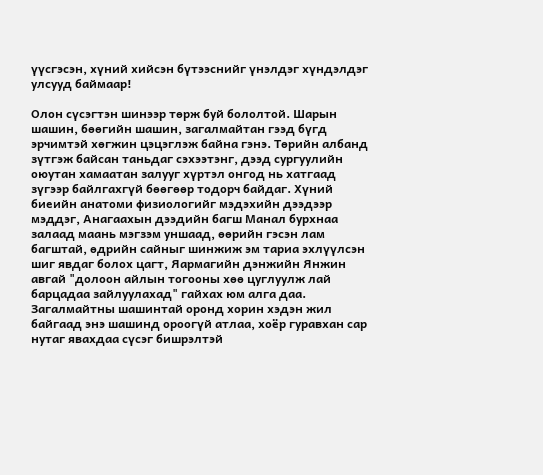үүсгэсэн, хүний хийсэн бүтээснийг үнэлдэг хүндэлдэг улсууд баймаар!

Олон сүсэгтэн шинээр төрж буй бололтой. Шарын шашин, бөөгийн шашин, загалмайтан гээд бүгд эрчимтэй хөгжин цэцэглэж байна гэнэ. Төрийн албанд зүтгэж байсан таньдаг сэхээтэнг, дээд сургуулийн оюутан хамаатан залууг хүртэл онгод нь хатгаад зүгээр байлгахгүй бөөгөөр тодорч байдаг. Хүний биеийн анатоми физиологийг мэдэхийн дээдээр мэддэг, Анагаахын дээдийн багш Манал бурхнаа залаад маань мэгзэм уншаад, өөрийн гэсэн лам багштай, өдрийн сайныг шинжиж эм тариа эхлүүлсэн шиг явдаг болох цагт, Яармагийн дэнжийн Янжин авгай "долоон айлын тогооны хөө цуглуулж лай барцадаа зайлуулахад" гайхах юм алга даа. Загалмайтны шашинтай оронд хорин хэдэн жил байгаад энэ шашинд ороогүй атлаа, хоёр гуравхан сар нутаг явахдаа сүсэг бишрэлтэй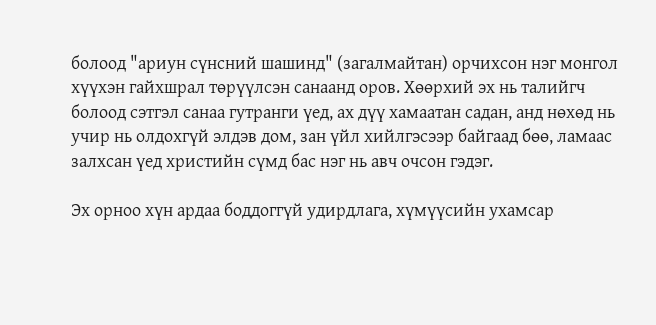болоод "ариун сүнсний шашинд" (загалмайтан) орчихсон нэг монгол хүүхэн гайхшрал төрүүлсэн санаанд оров. Хөөрхий эх нь талийгч болоод сэтгэл санаа гутранги үед, ах дүү хамаатан садан, анд нөхөд нь учир нь олдохгүй элдэв дом, зан үйл хийлгэсээр байгаад бөө, ламаас залхсан үед христийн сүмд бас нэг нь авч очсон гэдэг.

Эх орноо хүн ардаа боддоггүй удирдлага, хүмүүсийн ухамсар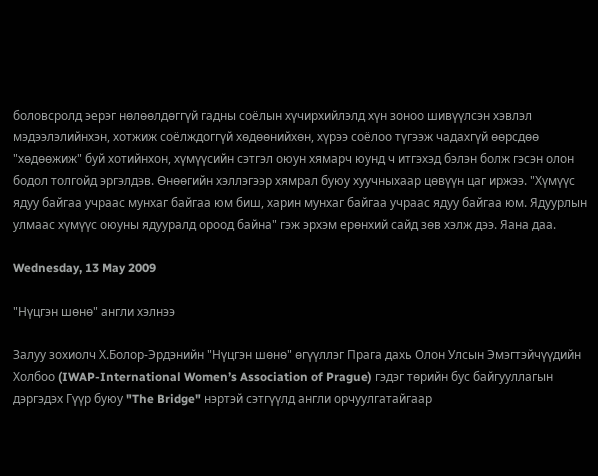боловсролд эерэг нөлөөлдөггүй гадны соёлын хүчирхийлэлд хүн зоноо шивүүлсэн хэвлэл мэдээлэлийнхэн, хотжиж соёлждоггүй хөдөөнийхөн, хүрээ соёлоо түгээж чадахгүй өөрсдөө "хөдөөжиж" буй хотийнхон, хүмүүсийн сэтгэл оюун хямарч юунд ч итгэхэд бэлэн болж гэсэн олон бодол толгойд эргэлдэв. Өнөөгийн хэллэгээр хямрал буюу хуучныхаар цөвүүн цаг иржээ. "Хүмүүс ядуу байгаа учраас мунхаг байгаа юм биш, харин мунхаг байгаа учраас ядуу байгаа юм. Ядуурлын улмаас хүмүүс оюуны ядууралд ороод байна" гэж эрхэм ерөнхий сайд зөв хэлж дээ. Яана даа.

Wednesday, 13 May 2009

"Нүцгэн шөнө" англи хэлнээ

Залуу зохиолч Х.Болор-Эрдэнийн "Нүцгэн шөнө" өгүүллэг Прага дахь Олон Улсын Эмэгтэйчүүдийн Холбоо (IWAP-International Women’s Association of Prague) гэдэг төрийн бус байгууллагын дэргэдэх Гүүр буюу "The Bridge" нэртэй сэтгүүлд англи орчуулгатайгаар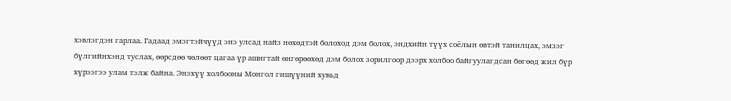хэвлэгдэн гарлаа. Гадаад эмэгтэйчүүд энэ улсад найз нөхөдтэй болоход дэм болох, эндхийн түүх соёлын өвтэй танилцах, эмзэг бүлгийнхэнд туслах, өөрсдөө чөлөөт цагаа үр ашигтай өнгөрөөхөд дэм болох зорилгоор дээрх холбоо байгуулагдсан бөгөөд жил бүр хүрээгээ улам тэлж байна. Энэхүү холбооны Монгол гишүүний хувьд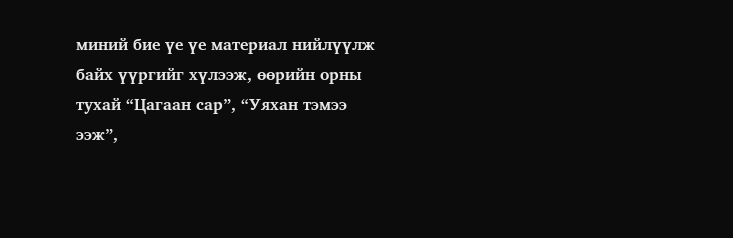миний бие үе үе материал нийлүүлж байх үүргийг хүлээж, өөрийн орны тухай “Цагаан сар”, “Уяхан тэмээ ээж”,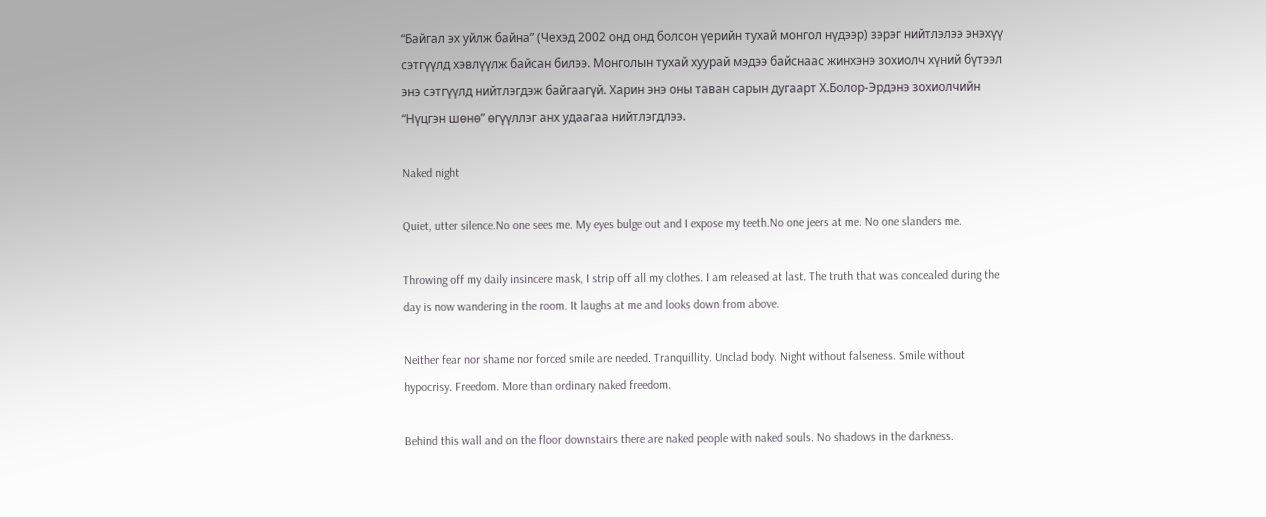“Байгал эх уйлж байна” (Чехэд 2002 онд онд болсон үерийн тухай монгол нүдээр) зэрэг нийтлэлээ энэхүү сэтгүүлд хэвлүүлж байсан билээ. Монголын тухай хуурай мэдээ байснаас жинхэнэ зохиолч хүний бүтээл энэ сэтгүүлд нийтлэгдэж байгаагүй. Харин энэ оны таван сарын дугаарт Х.Болор-Эрдэнэ зохиолчийн “Нүцгэн шөнө” өгүүллэг анх удаагаа нийтлэгдлээ.

Naked night

Quiet, utter silence.No one sees me. My eyes bulge out and I expose my teeth.No one jeers at me. No one slanders me.

Throwing off my daily insincere mask, I strip off all my clothes. I am released at last. The truth that was concealed during the day is now wandering in the room. It laughs at me and looks down from above.

Neither fear nor shame nor forced smile are needed. Tranquillity. Unclad body. Night without falseness. Smile without hypocrisy. Freedom. More than ordinary naked freedom.

Behind this wall and on the floor downstairs there are naked people with naked souls. No shadows in the darkness.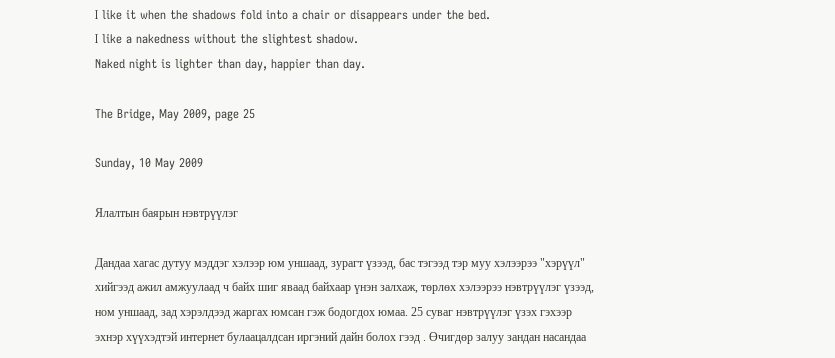I like it when the shadows fold into a chair or disappears under the bed.
I like a nakedness without the slightest shadow.
Naked night is lighter than day, happier than day.

The Bridge, May 2009, page 25

Sunday, 10 May 2009

Ялалтын баярын нэвтрүүлэг

Дандаа хагас дутуу мэддэг хэлээр юм уншаад, зурагт үзээд, бас тэгээд тэр муу хэлээрээ "хэрүүл" хийгээд ажил амжуулаад ч байх шиг яваад байхаар үнэн залхаж, төрлөх хэлээрээ нэвтрүүлэг үзээд, ном уншаад, зад хэрэлдээд жаргах юмсан гэж бодогдох юмаа. 25 суваг нэвтрүүлэг үзэх гэхээр эхнэр хүүхэдтэй интернет булаацалдсан иргэний дайн болох гээд . Өчигдөр залуу зандан насандаа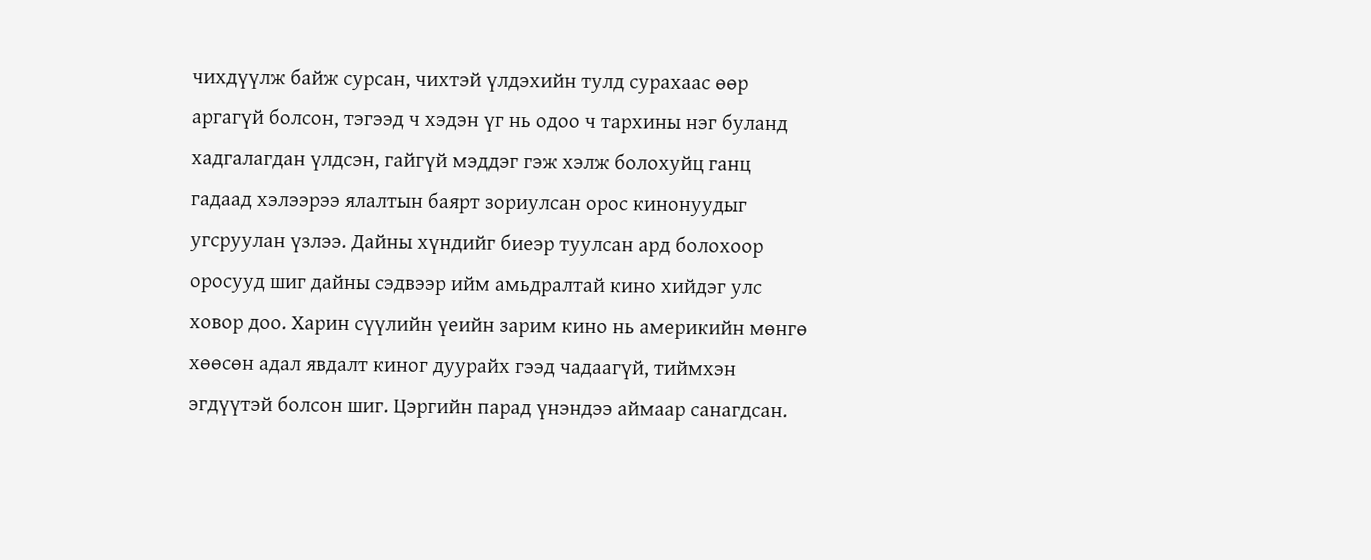чихдүүлж байж сурсан, чихтэй үлдэхийн тулд сурахаас өөр аргагүй болсон, тэгээд ч хэдэн үг нь одоо ч тархины нэг буланд хадгалагдан үлдсэн, гайгүй мэддэг гэж хэлж болохуйц ганц гадаад хэлээрээ ялалтын баярт зориулсан орос кинонуудыг угсруулан үзлээ. Дайны хүндийг биеэр туулсан ард болохоор оросууд шиг дайны сэдвээр ийм амьдралтай кино хийдэг улс ховор доо. Харин сүүлийн үеийн зарим кино нь америкийн мөнгө хөөсөн адал явдалт киног дуурайх гээд чадаагүй, тиймхэн эгдүүтэй болсон шиг. Цэргийн парад үнэндээ аймаар санагдсан.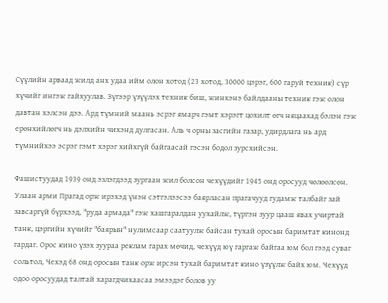Сүүлийн арваад жилд анх удаа ийм олон хотод (23 хотод, 30000 цэрэг, 600 гаруй техник) сүр хүчийг ингэж гайхуулав. Зүгээр үзүүлэх техник биш, жинхэнэ байлдааны техник гэж олон давтан хэлсэн дээ. Ард түмний маань эсрэг ямарч гэмт хэрэгт цохилт өгч няцаахад бэлэн гэж ерөнхийлөгч нь дэлхийн чихэнд дулгасан. Аль ч орны засгийн газар, удирдлага нь ард түмнийхээ эсрэг гэмт хэрэг хийхгүй байгаасай гэсэн бодол зурсхийсэн.

Фашистуудад 1939 онд эзлэгдээд зургаан жил болсон чехүүдийг 1945 онд оросууд чөлөөлсөн. Улаан арми Прагад орж ирэхэд үнэн сэтгэлээсээ баярласан прагачууд гудамж талбайг зай завсаргүй бүрхээд, "руда армада" гэж хашгаралдан уухайлж, түргэн зуур цааш явах учиртай танк, цэргийн хүчийг "баярын" нулимсаар саатуулж байсан тухай оросын баримтат кинонд гардаг. Орос кино үзэх зуураа реклам гарах мөчид, чехүүд юү гаргаж байгаа юм бол гээд суваг сольтол, Чехэд 68 онд оросын танк орж ирсэн тухай баримтат кино үзүүлж байх юм. Чехүүд одоо оросуудад талтай харагдчихаасаа эмээдэг болов уу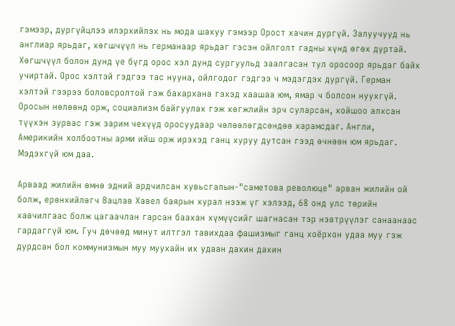гэмээр, дургүйцлээ илэрхийлэх нь мода шахуу гэмээр Орост хачин дургүй. Залуучууд нь англиар ярьдаг, хөгшчүүл нь германаар ярьдаг гэсэн ойлголт гадны хүнд өгөх дуртай. Хөгшчүүл болон дунд үе бүгд орос хэл дунд сургуульд заалгасан тул оросоор ярьдаг байх учиртай. Орос хэлтэй гэдгээ тас нууна, ойлгодог гэдгээ ч мэдэгдэх дургүй. Герман хэлтэй гээрээ боловсролтой гэж бахархана гэхэд хаашаа юм, ямар ч болсон нуухгүй. Оросын нөлөөнд орж, социализм байгуулах гэж хөгжлийн эрч суларсан, хойшоо алхсан түүхэн зурвас гэж зарим чехүүд оросуудаар чөлөөлөгдсөндөө харамсдаг. Англи, Америкийн холбоотны арми ийш орж ирэхэд ганц хуруу дутсан гээд өчнөөн юм ярьдаг. Мэдэхгүй юм даа.

Арваад жилийн өмнө эдний ардчилсан хувьсгалын-"саметова революце" арван жилийн ой болж, ерөнхийлөгч Вацлав Хавел баярын хурал нээж үг хэлээд, 68 онд улс төрийн хавчилгаас болж цагаачлан гарсан баахан хүмүүсийг шагнасан тэр нэвтрүүлэг санаанаас гардаггүй юм. Гуч дөчөөд минут илтгэл тавихдаа фашизмыг ганц хоёрхон удаа муу гэж дурдсан бол коммунизмын муу муухайн их удаан дахин дахин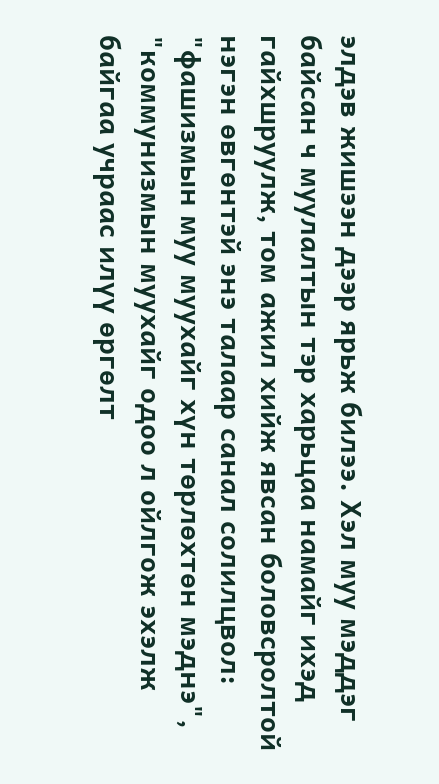элдэв жишээн дээр ярьж билээ. Хэл муу мэддэг байсан ч муулалтын тэр харьцаа намайг ихэд гайхшруулж, том ажил хийж явсан боловсролтой нэгэн өвгөнтэй энэ талаар санал солилцвол: "фашизмын муу муухайг хүн төрлөхтөн мэднэ", "коммунизмын муухайг одоо л ойлгож эхэлж байгаа учраас илүү өргөлт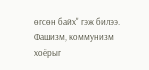өгсөн байх" гэж билээ. Фашизм, коммунизм хоёрыг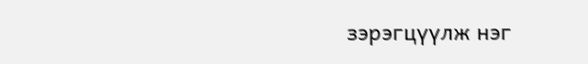зэрэгцүүлж нэг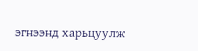эгнээнд харьцуулж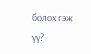болох гэж үү?